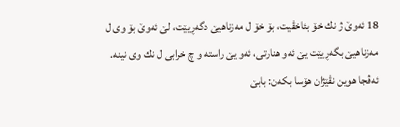18 ئەوێ ژ نك خۆ بئاخڤیت، بۆ خۆ ل مەزناهیێ دگەڕیێت، لێ ئەوێ بۆ وی ل مەزناهیێ بگەڕیێت یێ ئەو هنارتی، ئەو یێ راستە و چ خرابی ل نك وی نینە.
ئەڤجا هوین نڤێژان هۆسا بكەن: بابێ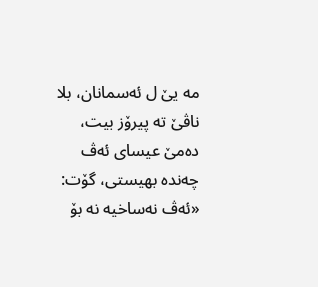مە یێ ل ئەسمانان، بلا ناڤێ تە پیرۆز بیت،
دەمێ عیسای ئەڤ چەندە بهیستی، گۆت: «ئەڤ نەساخیە نە بۆ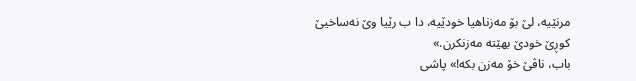مرنێیە، لێ بۆ مەزناهیا خودێیە، دا ب رێیا وێ نەساخیێ كوڕێ خودێ بهێتە مەزنكرن.»
باب، ناڤێ خۆ مەزن بكە!» پاشی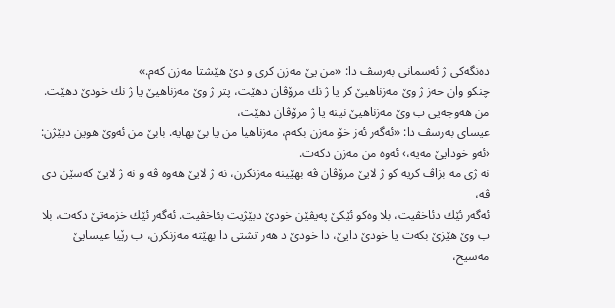دەنگەكی ژ ئەسمانی بەرسڤ دا: «من یێ مەزن كری و دێ هێشتا مەزن كەم.»
چنكو وان حەز ژ وێ مەزناهیێ كر یا ژ نك مرۆڤان دهێت، پتر ژ وێ مەزناهیێ یا ژ نك خودێ دهێت.
من هەوجەیی ب وێ مەزناهیێ نینە یا ژ مرۆڤان دهێت،
عیسای بەرسڤ دا: «ئەگەر ئەز خۆ مەزن بكەم، مەزناهیا من یا بێ بهایە. بابێ من ئەوێ هوین دبێژن: ‹ئەو خودایێ مەیە،› ئەوە من مەزن دكەت.
نە ژی مە بزاڤ كریە كو ژ لایێ مرۆڤان ڤە بهێینە مەزنكرن، نە ژ لایێ هەوە ڤە و نە ژ لایێ كەسێن دی ڤە،
ئەگەر ئێك دئاخڤیت، بلا وەكو ئێكێ پەیڤێن خودێ دبێژیت بئاخڤیت. ئەگەر ئێك خزمەتێ دكەت، بلا ب وێ هێزێ بكەت یا خودێ دایێ، دا خودێ د هەر تشتی دا بهێتە مەزنكرن، ب رێیا عیسایێ مەسیح،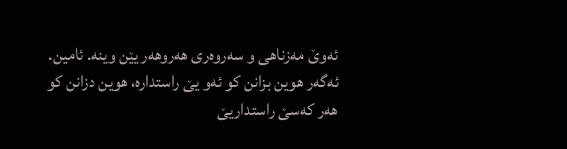ئەوێ مەزناهی و سەروەری هەروهەر یێن وینە. ئامین.
ئەگەر هوین بزانن كو ئەو یێ راستدارە، هوین دزانن كو هەر كەسێ راستداریێ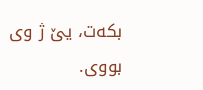بكەت، یێ ژ وی بووی.